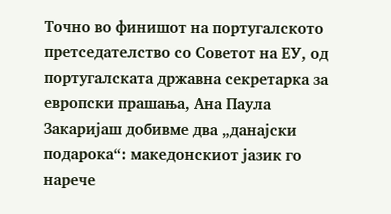Точно во финишот на португалското претседателство со Советот на ЕУ, од португалската државна секретарка за европски прашања, Ана Паула Закаријаш добивме два „данајски подарока“: македонскиот јазик го нарече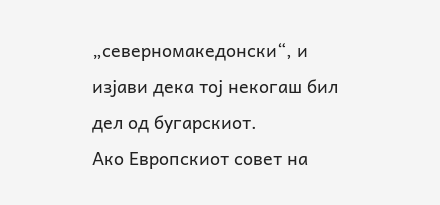„северномакедонски“, и изјави дека тој некогаш бил дел од бугарскиот.
Ако Европскиот совет на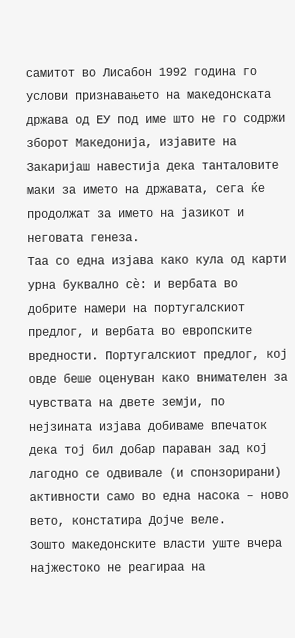самитот во Лисабон 1992 година го услови признавањето на македонската држава од ЕУ под име што не го содржи зборот Македонија, изјавите на Закаријаш навестија дека танталовите маки за името на државата, сега ќе продолжат за името на јазикот и неговата генеза.
Таа со една изјава како кула од карти урна буквално сѐ: и вербата во добрите намери на португалскиот предлог, и вербата во европските вредности. Португалскиот предлог, кој овде беше оценуван како внимателен за чувствата на двете земји, по нејзината изјава добиваме впечаток дека тој бил добар параван зад кој лагодно се одвивале (и спонзорирани) активности само во една насока – ново вето, констатира Дојче веле.
Зошто македонските власти уште вчера најжестоко не реагираа на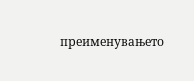преименувањето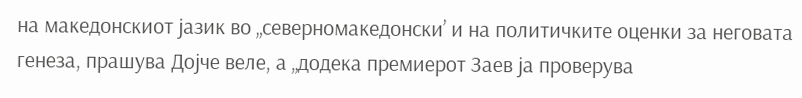на македонскиот јазик во „северномакедонски’ и на политичките оценки за неговата генеза, прашува Дојче веле, а „додека премиерот Заев ја проверува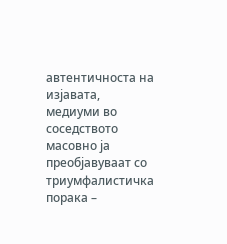автентичноста на изјавата, медиуми во соседството масовно ја преобјавуваат со триумфалистичка порака –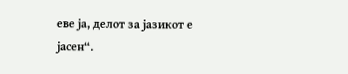еве ја, делот за јазикот е јасен“.